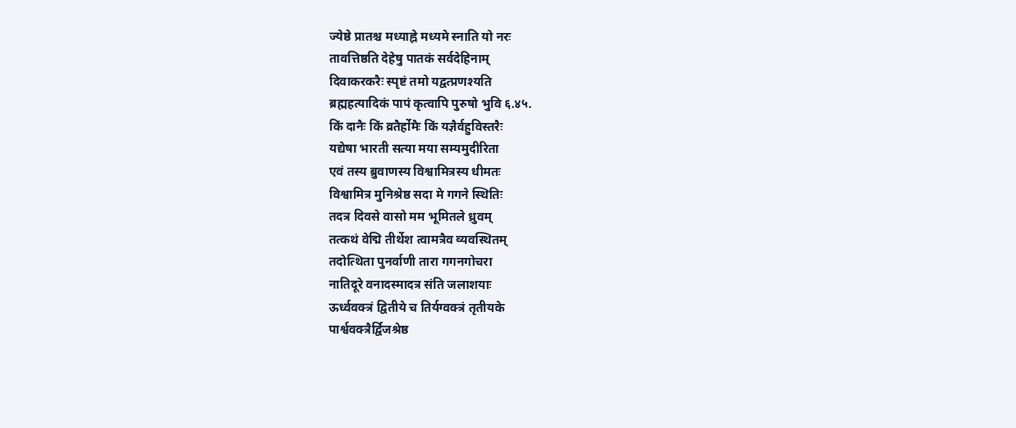ज्येष्ठे प्रातश्च मध्याह्ने मध्यमे स्नाति यो नरः
तावत्तिष्ठति देहेषु पातकं सर्वदेहिनाम्
दिवाकरकरैः स्पृष्टं तमो यद्वत्प्रणश्यति
ब्रह्महत्यादिकं पापं कृत्वापि पुरुषो भुवि ६.४५.
किं दानैः किं व्रतैर्होमैः किं यज्ञैर्वहुविस्तरैः
यद्येषा भारती सत्या मया सम्यमुदीरिता
एवं तस्य ब्रुवाणस्य विश्वामित्रस्य धीमतः
विश्वामित्र मुनिश्रेष्ठ सदा मे गगने स्थितिः
तदत्र दिवसे वासो मम भूमितले ध्रुवम्
तत्कथं वेद्मि तीर्थेश त्वामत्रैव व्यवस्थितम्
तदोत्थिता पुनर्वाणी तारा गगनगोचरा
नातिदूरे वनादस्मादत्र संति जलाशयाः
ऊर्ध्ववक्त्रं द्वितीये च तिर्यग्वक्त्रं तृतीयके
पार्श्ववक्त्रैर्द्विजश्रेष्ठ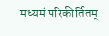मध्यमं परिकीर्तितम्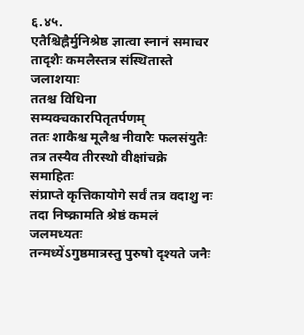६.४५.
एतैश्चिह्नैर्मुनिश्रेष्ठ ज्ञात्वा स्नानं समाचर
तादृशैः कमलैस्तत्र संस्थितास्ते जलाशयाः
ततश्च विधिना सम्यक्चकारपितृतर्पणम्
ततः शाकैश्च मूलैश्च नीवारैः फलसंयुतैः
तत्र तस्यैव तीरस्थो वीक्षांचक्रे समाहितः
संप्राप्ते कृत्तिकायोगे सर्वं तत्र वदाशु नः
तदा निष्क्रामति श्रेष्ठं कमलं जलमध्यतः
तन्मध्येंऽगुष्ठमात्रस्तु पुरुषो दृश्यते जनैः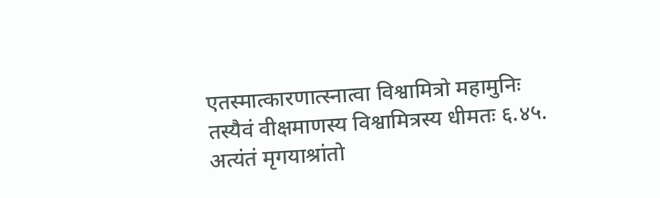एतस्मात्कारणात्स्नात्वा विश्वामित्रो महामुनिः
तस्यैवं वीक्षमाणस्य विश्वामित्रस्य धीमतः ६.४५.
अत्यंतं मृगयाश्रांतो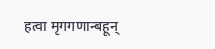हत्वा मृगगणान्बहून्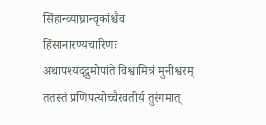सिंहान्व्याघ्रान्वृकांश्चैव हिंसानारण्यचारिणः
अथापश्यद्द्रुमोपांते विश्वामित्रं मुनीश्वरम्
ततस्तं प्रणिपत्योच्चैरवतीर्य तुरंगमात्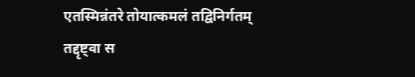एतस्मिन्नंतरे तोयात्कमलं तद्विनिर्गतम्
तद्दृष्ट्वा स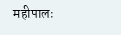महीपालः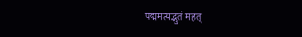पद्ममत्यद्भुतं महत्